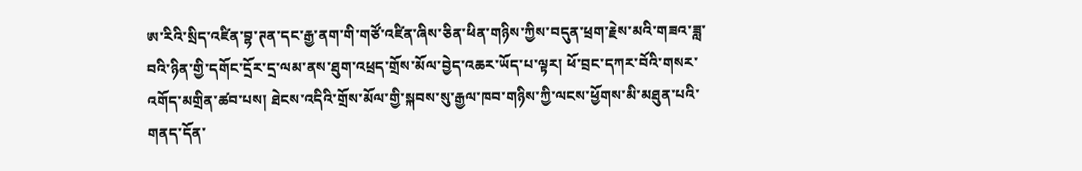ཨ་རིའི་སྲིད་འཛིན་བྷ་ཊན་དང་རྒྱ་ནག་གི་གཙོ་འཛིན་ཞིས་ཅིན་ཕིན་གཉིས་ཀྱིས་བདུན་ཕྲག་རྗེས་མའི་གཟའ་ཟླ་བའི་ཉིན་གྱི་དགོང་དྲོར་དྲ་ལམ་ནས་ཐུག་འཕྲད་གྲོས་མོལ་བྱེད་འཆར་ཡོད་པ་ལྟར། ཕོ་བྲང་དཀར་བོའི་གསར་འགོད་མགྲིན་ཚབ་པས། ཐེངས་འདིའི་གྲོས་མོལ་གྱི་སྐབས་སུ་རྒྱལ་ཁབ་གཉིས་ཀྱི་ལངས་ཕྱོགས་མི་མཐུན་པའི་གནད་དོན་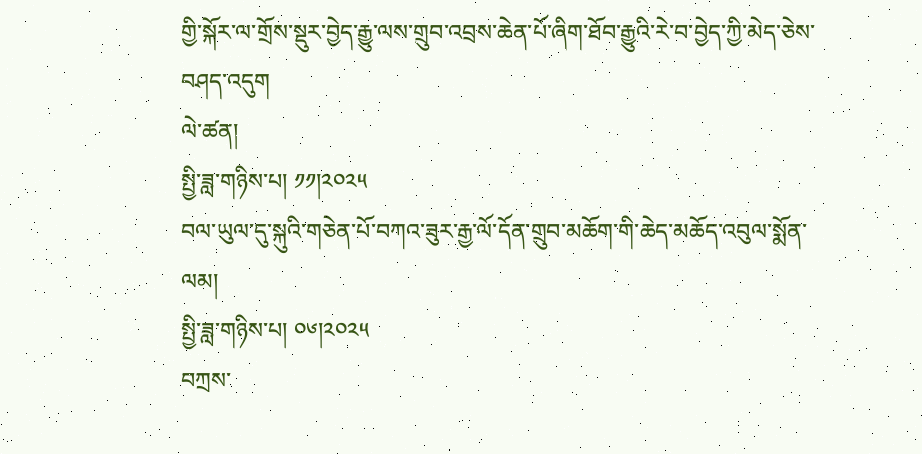གྱི་སྐོར་ལ་གྲོས་སྡུར་བྱེད་རྒྱུ་ལས་གྲུབ་འབྲས་ཆེན་པོ་ཞིག་ཐོབ་རྒྱུའི་རེ་བ་བྱེད་ཀྱི་མེད་ཅེས་བཤད་འདུག
ལེ་ཚན།
སྤྱི་ཟླ་གཉིས་པ། ༡༡།༢༠༢༥
བལ་ཡུལ་དུ་སྐུའི་གཅེན་པོ་བཀའ་ཟུར་རྒྱ་ལོ་དོན་གྲུབ་མཆོག་གི་ཆེད་མཆོད་འབུལ་སྨོན་ལམ།
སྤྱི་ཟླ་གཉིས་པ། ༠༦།༢༠༢༥
བཀྲས་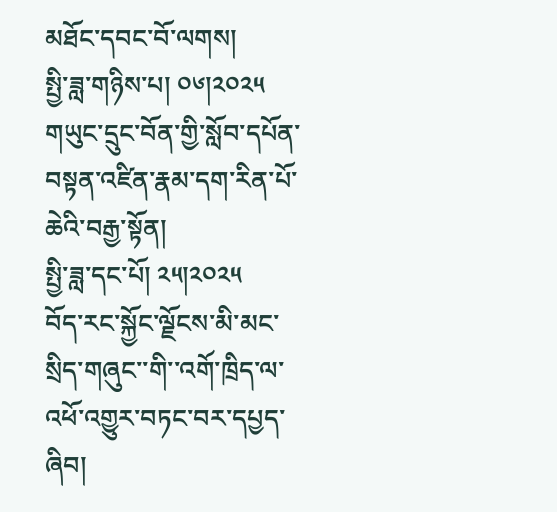མཐོང་དབང་བོ་ལགས།
སྤྱི་ཟླ་གཉིས་པ། ༠༦།༢༠༢༥
གཡུང་དྲུང་བོན་གྱི་སློབ་དཔོན་བསྟན་འཛིན་རྣམ་དག་རིན་པོ་ཆེའི་བརྒྱ་སྟོན།
སྤྱི་ཟླ་དང་པོ། ༢༥།༢༠༢༥
བོད་རང་སྐྱོང་ལྗོངས་མི་མང་སྲིད་གཞུང་་གི་་འགོ་ཁྲིད་ལ་འཕོ་འགྱུར་བཏང་བར་དཔྱད་ཞིབ།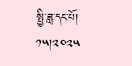སྤྱི་ཟླ་དང་པོ། ༡༥།༢༠༢༥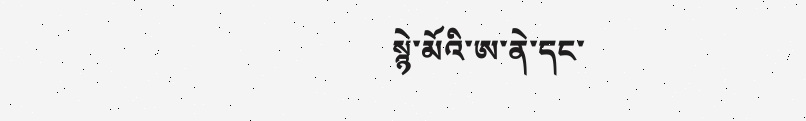སྙེ་མོའི་ཨ་ནེ་དང་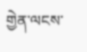གྱེན་ལངས་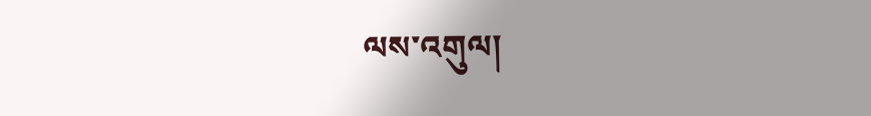ལས་འགུལ།